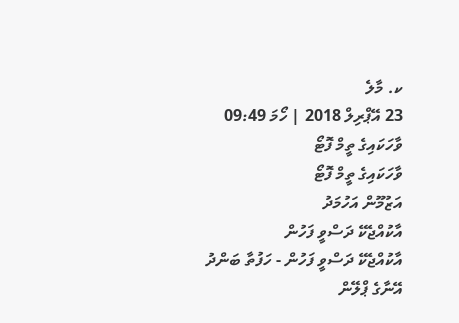ކ. މާލެ
23 އޭޕްރިލް 2018 | ހޯމަ 09:49
ވާހަކައިގެ ތީމް ފޮޓޯ
ވާހަކައިގެ ތީމް ފޮޓޯ
އަޒުމޫން އަހުމަދު
އާކުއްޖެކޭ ދަސްވީ ފަހުން
އާކުއްޖެކޭ ދަސްވީ ފަހުން - ހަފުތާ ބަންދު
އޭނާގެ ޕްލޭން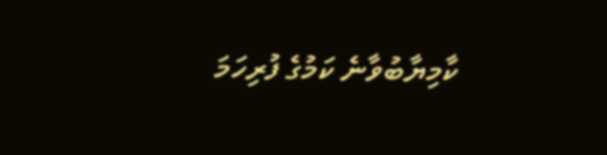ކާމިޔާބުވާނެ ކަމުގެ ފުރިހަމަ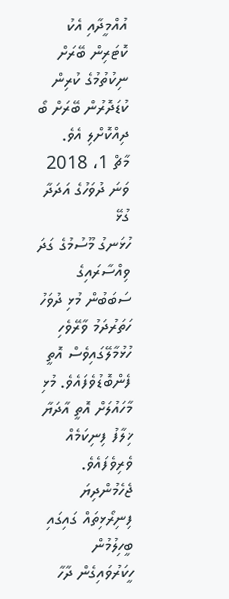އުއްމީދާއި އެކު ކޮޓަރިން ބޭރަށް ނިކުތުމުގެ ކުރިން ކުޑަދޮރުން ބޭރަށް ބޯ ދިއްކޮށްލި އެވެ.
މާޗް 1، 2018 ވަނަ ދުވަހުގެ އަދަދާ ގުޅޭ
ހުޅަނގު މޫސުމުގެ ގަދަ ވިއްސާރައިގެ ސަބަބުން މުޅި ދުވަހު ހަތަރުދަމު ވާރޭވެހި ހުޅުމާލޭގައިވެސް އޮތީ ފެންބޮޑުވެފައެވެ. މުޅި މާހައުލަށް އޮތީ އާދަޔާ ޚިލާފު ފިނިކަމެއް ވެރިވެފައެވެ. ޖެހެމުންދިޔަ ފިނިރޯޅިތައް ގައިގައި ބީހިލުމުން ހީކަރުވައިގެން ދާހާ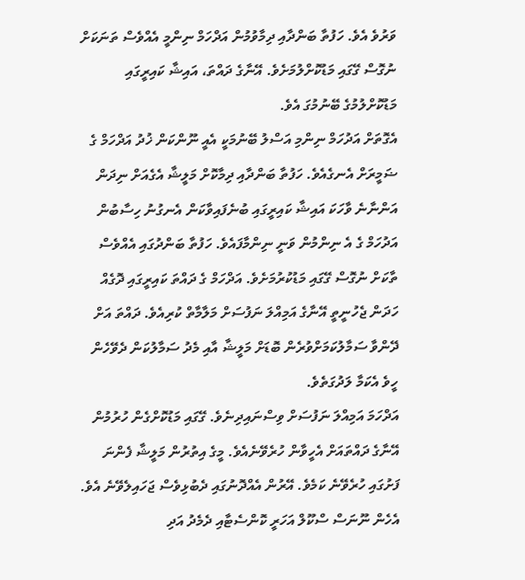ވަރުވެ އެވެ. ހަފުތާ ބަންދާއި ދިމާވުމުން އަދްހަމް ނިންމީ އެއްވެސް ތަނަކަށް ނުގޮސް ގޭގައި މަޑުކޮށްލުމަށެވެ. އޭނާގެ ދައްތަ، އައިޝާ ކައިރީގައި މަޑުކޮށްލުމުގެ ބޭނުމުގަ އެވެ.
އެގޮތަށް އަދުހަމް ނިންމި އަސްލު ބޭނުމަކީ އެއީ ނޫންކަން ޚުދު އަދްހަމް ގެ ޟަމީރަށް އެނގެއެވެ. ހަފުތާ ބަންދާއި ދިމާކޮށް މަލީޝާ އެގެއަށް ނިދަން އަންނާނެ ވާހަކަ އައިޝާ ކައިރީގައި ބުނެފައިވާކަން އެނގުނު ހިސާބުން އަދުހަމް ގެ އެ ނިންމުން ވަނީ ނިންމާފައެވެ. ހަފުތާ ބަންދުގައި އެއްވެސް ތާކަށް ނުގޮސް ގޭގައި މަޑުކުރުމަށެވެ. އަދްހަމް ގެ ދައްތަ ކައިރީގައި ދޮގެއް ހަދަން ޖެހުނީތީ އޭނާގެ އަމިއްލަ ނަފުސަށް މަލާމާތް ކުރިއެވެ. ދައްތަ އަށް ދޭންވާ ސަމާލުކަމަށްވުރެން ބޮޑަށް މަލީޝާ އާއި މެދު ސަމާލުކަން ދެވޭހެން ހީވެ އެކަމާ ލަދުގަތެވެ.
އަދްހަމަ އަމިއްލަ ނަފުސަށް ވިސްނައިދިނެވެ. ގޭގައި މަޑުކޮށްގެން ހުރުމުން އޭނާގެ ދައްތައަށް އެހީވާން ހުރެވޭނެއެވެ. މީގެ އިތުރުން މަލީޝާ ފެންނަ ފަށުގައި ހުރެވޭނެ ކަމެވެ. އޭރުން އެއްދޮނުގައި ދެބުޅިވެސް ޖަހައިލެވޭނެ އެވެ. އެހެން ނޫނަސް ސްކޫލް އަހަރީ ކޮންސެޓާއި ދެމެދު އަދި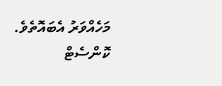މަހެއްވަރު އެބައޮތެވެ. ކޮންސެޓް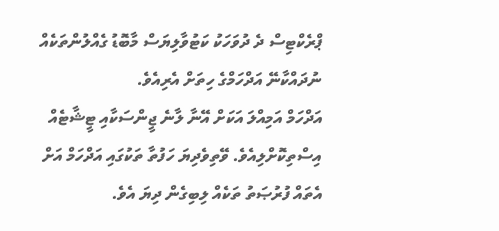ޕްރެކްޓިސް ދެ ދުވަހަކު ކަޓުވާލިޔަސް މާބޮޑު ގެއްލުންތަކެއް ނުދައްކާނޭ އަދްހަމްގެ ހިތަށް އެރިއެވެ.
އަދްހަމް އަމިއްލަ އަކަށް އޭނާ ލާނެ ޖީންސަކާއި ޓީޝާޓެއް އިސްތިކޮށްލިއެވެ. ވޭތިވެދިޔަ ހަފުތާ ތަކުގައި އަދްހަމް އަށް އެތައް ފުރުޞަތު ތަކެއް ލިބިގެން ދިޔަ އެވެ.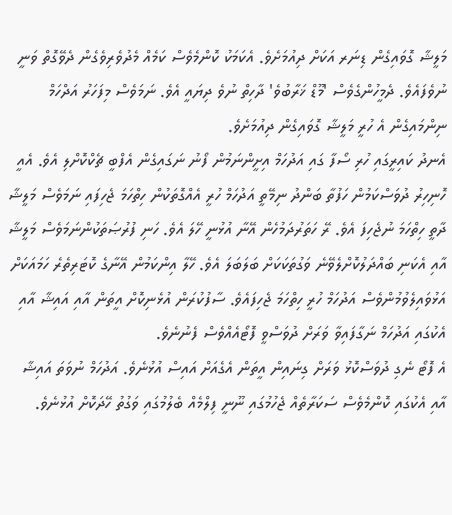މަލީޝާ ގޮވައިގެން ޑިނަރ އަކަށް ދިއުމަށެވެ. އެކަމަކު ކޮންމެވެސް ކަމެއް މެދުވެރިވެގެން ދެވޭގޮތް ވަނީ ނުވެފައެވެ. ދެމީހުންގެވެސް 'މޫޑް ޚަރާބުވެ' ދާހިތް ނުވެ ދިޔައީ އެވެ. ނަމަވެސް މިފަހަރު އަދްހަމް ނިންމައިގެން އެ ހުރީ މަލީޝާ ގޮވައިގެން ދިއުމަށެވެ.
އެނދު ކައިރީގައި ހުރި ސޯފާ ގައި އަދުހަމް އިށީންނަމުން ފޯނު ނަގައިގެން އެފްބީ ޗެކްކޮށްލި އެވެ. އެއީ ހޮނިހިރު ދުވަސްކަމުން ހަފުތާ ބަންދު ނިމޭތީ އަދުހަމް ހުރީ އެއްގޮތަކުން ހިތްހަމަ ޖެހިފައި ނަމަވެސް މަލީޝާ ދާތީ ހިތްހަމަ ނުޖެހިފަ އެވެ. ރޭ ހަތަރުދަމުހެން އޭނާ އުޅުނީ ހޭލަ އެވެ. ހަނި ފުރުޞަތަކުންނަމަވެސް މަލީޝާ އާއި އެކަނި ބައްދަލުކޮށްލެވޭނެ ވަގުތަކަކަށް ބަލަބަލަ އެވެ. ހޭލާ އިންކަމުން އޭނާގެ ކޮޓަރިތެރެ ހަމައަކަށް އަޅުވައިލެވުމުންވެސް އަދުހަމް ހުރީ ހިތްހަމަ ޖެހިފައެވެ. ސާފުކުރަން އުޅެނިކޮށް އީތަން އާއި އައިޝާ އާއި އެކުގައި އަދުހަމް ނަގާފައިވާ ވަރަށް ދުވަސްވީ ފޮޓޯއެއްވެސް ފެނުނެވެ.
އެ ފޮޓޯ ނެގި ދުވަސްކޮޅު ވަރަށް ގިނައިން އީތަން އެގެއަށް އައިސް އުޅުނެވެ. އަދުހަމް ނުވަތަ އައިޝާ އާއި އެކުގައި ކޮންމެވެސް ސަކަރާތެއް ޖެހުމުގައި ނޫނީ ފިލްމެއް ބެލުމުގައި ވަގުތު ހޭދަކޮށް އުޅުނެވެ.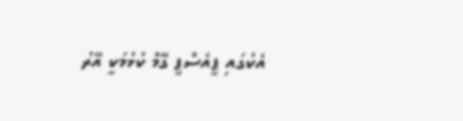އެކުގައި ޕީއެސްޕީ ގޭމް ކުޅުމަކީ އޭރު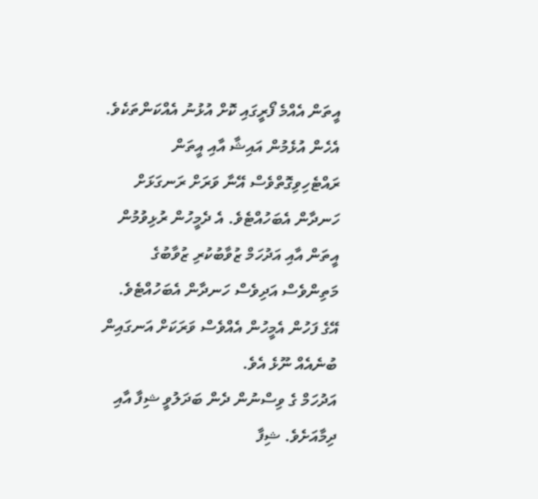އީތަން އެއްމެ ފޯރީގައި ކޮށް އުޅުނު އެއްކަންތަކެވެ. އެހެން އުޅެމުން އައިޝާ އާއި އީތަން ރައްޓެހިވިގޮތްވެސް އޭނާ ވަރަށް ރަނގަޅަށް ހަނދާން އެބަހުއްޓެވެ. އެ ދެމީހުން ރުޅިވުމުން އީތަން އާއި އަދުހަމް ޒުވާބުކުރި ޒުވާބުގެ މަތިންވެސް އަދިވެސް ހަނދާން އެބަހުއްޓެވެ. އޭގެ ފަހުން އެމީހުން އެއްވެސް ވަރަކަށް އަނގައިން ބުނެއެއް ނޫޅެ އެވެ.
އަދުހަމް ގެ ވިސްނުން ދެން ބަދަލުވީ ޝިފާ އާއި ދިމާއަށެވެ. ޝިފާ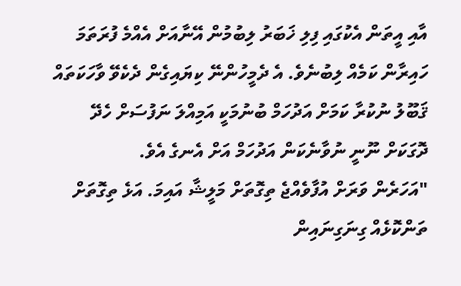އާއި އީތަން އެކުގައި ފިލި ޚަބަރު ލިބުމުން އޭނާއަށް އެއްމެ ފުރަތަމަ ހައިރާން ކަމެއް ލިބުނެވެ. އެ ދެމީހުންނޭ ކިޔައިގެން ދެކެވޭ ވާހަކަތައް ޤަބޫލު ނުކުރާ ކަމަށް އަދުހަމް ބުނުމަކީ އަމިއްލަ ނަފުސަށް ހެދޭ ދޮގަކަށް ނޫނީ ނުވާނެކަން އަދުހަމް އަށް އެނގެ އެވެ.
"އަހަރެން ވަރަށް އުފާވެއްޖެ ތިގޮތަށް މަލީޝާ އައިމަ. އަޅެ ތިގޮތަށް ތަންކޮޅެއް ގިނަގިނައިން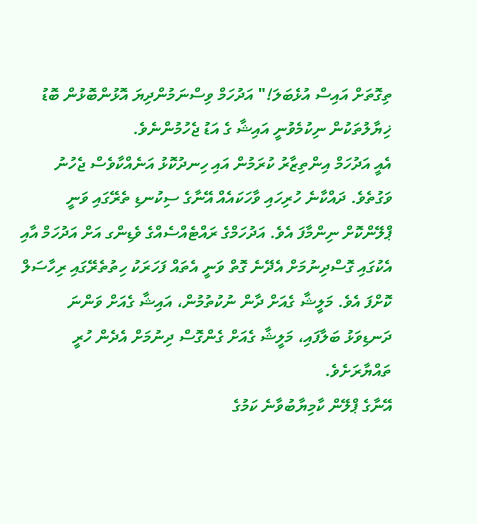ތިގޮތަށް އައިސް އުޅެބަލަ!" އަދުހަމް ވިސްނަމުންދިޔަ އޮޅުންބޮޅުން ބޮޑު ޚިޔާލުތަކުން ނިކުމެވުނީ އައިޝާ ގެ އަޑު ޖެހުމުންނެވެ.
އެއީ އަދުހަމް އިންތިޒާރު ކުރަމުން އައި ހިނދުކޮޅު އަނެއްކާވެސް ޖެހުނު ވަގުތެވެ. ދައްކާނެ ހުރިހައި ވާހަކައެއް އޭނާގެ ސިކުނޑި ތެރޭގައި ވަނީ ޕްލޭންކޮށް ނިންމާފަ އެވެ. އަދުހަމްގެ ރައްޓެއްސެއްގެ ވެޑިންގ އަށް އަދުހަމް އާއި އެކުގައި ގޮސްދިނުމަށް އެދޭނެ ގޮތް ވަނީ އެތައް ފަހަރަކު ހިތުތެރޭގައި ރިހާސަލް ކޮށްފަ އެވެ. މަލީޝާ ގެއަށް ދާން ނުކުތުމުން، އައިޝާ ގެއަށް ވަންނަ ދަނޑިވަޅު ބަލާފައި، މަލީޝާ ގެއަށް ގެންގޮސް ދިނުމަށް އެދެން ހުރީ ތައްޔާރަށެވެ.
އޭނާގެ ޕްލޭން ކާމިޔާބުވާނެ ކަމުގެ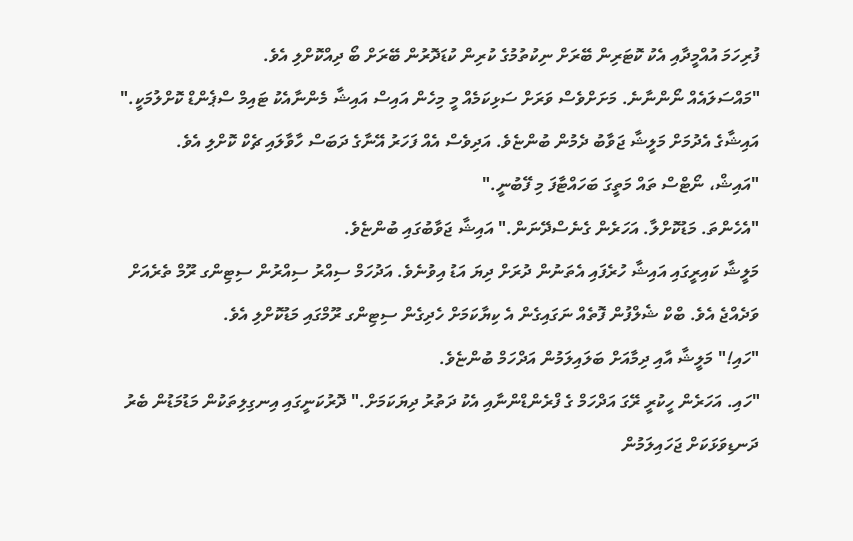ފުރިހަމަ އުއްމީދާއި އެކު ކޮޓަރިން ބޭރަށް ނިކުތުމުގެ ކުރިން ކުޑަދޮރުން ބޭރަށް ބޯ ދިއްކޮށްލި އެވެ.
"މައްސަލައެއް ނޯންނާނެ. މަށަށްވެސް ވަރަށް ސަޅިކަމެއް މީ މިހެން އައިސް އައިޝާ މެންނާއެކު ޓައިމް ސްޕެންޑް ކޮށްލުމަކީ." އައިޝާގެ އެދުމަށް މަލީޝާ ޖަވާބު ދެމުން ބުންޏެވެ. އަދިވެސް އެއް ފަހަރު އޭނާގެ ދަބަސް ހާވާލައި ޗެކް ކޮށްލި އެވެ.
"އައިޝް، ނޯޓްސް ތައް މަތީގަ ބަހައްޓާފަ މި ފޭބުނީ."
"އެހެންތަ. މަޑުކޮށްލާ. އަހަރެން ގެނެސްދޭނަން." އައިޝާ ޖަވާބުގައި ބުންޏެވެ.
މަލީޝާ ކައިރީގައި އައިޝާ ހުރެފައި އެތަނުން ދުރަށް ދިޔަ އަޑު އިވުނެވެ. އަދުހަމް ސިއްރު ސިއްރުން ސިޓިންގ ރޫމް ތެރެއަށް ވަދެއްޖެ އެވެ. ބްކް ޝެލްފުން ފޮތެއް ނަގައިގެން އެ ކިޔާކަމަށް ހެދިގެން ސިޓިންގ ރޫމްގައި މަޑުކޮށްލި އެވެ.
"ހައި!" މަލީޝާ އާއި ދިމާއަށް ބަލައިލަމުން އަދްހަމް ބުންޏެވެ.
"ހައި. އަހަރެން ހީކުރީ ރޭގަ އަދްހަމް ގެ ފްރެންޑްންނާއި އެކު ދަތުރު ދިޔަކަމަށް." ދޮރުކަނީގައި އިނގިލިތަކުން މަޑުމަޑުން ބެރު ދަނޑިވަޅަކަށް ޖަހައިލަމުން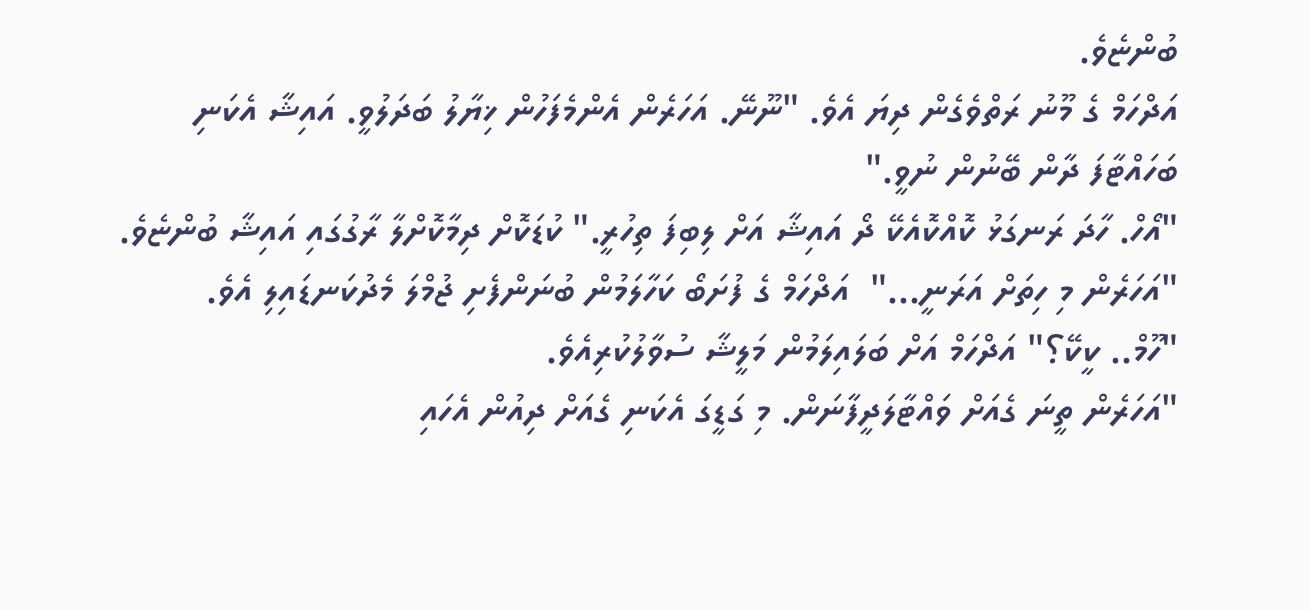ބުންޏެވެ.
އަދްހަމް ގެ މޫނު ރަތްވެގެން ދިޔަ އެވެ. "ނޫނޭ. އަހަރެން އެންމެފަހުން ޚިޔާލު ބަދަލުވީ. އައިޝާ އެކަނި ބަހައްޓާފަ ދާން ބޭނުން ނުވީ."
"އޯހް. ހާދަ ރަނގަޅު ކޮއްކޮއެކޭ ދޯ އައިޝާ އަށް ލިބިފަ ތިހުރީ." ކުޑަކޮށް ދިމާކޮށްލާ ރާގުގައި އައިޝާ ބުންޏެވެ.
"އަހަރެން މި ހިތަށް އަރަނީ..."  އަދްހަމް ގެ ފުށަބޯ ކަހާލަމުން ބުނަންފެށި ޖުމްލަ މެދުކަނޑައިލި އެވެ.
"ހޫމް.. ކީކޭ؟" އަދްހަމް އަށް ބަލައިލަމުން މަލީޝާ ސުވާލުކުރިއެވެ.
"އަހަރެން ތީނަ ގެއަށް ވައްޓާލަދީފާނަން. މި ގަޑީގަ އެކަނި ގެއަށް ދިއުން އެހައި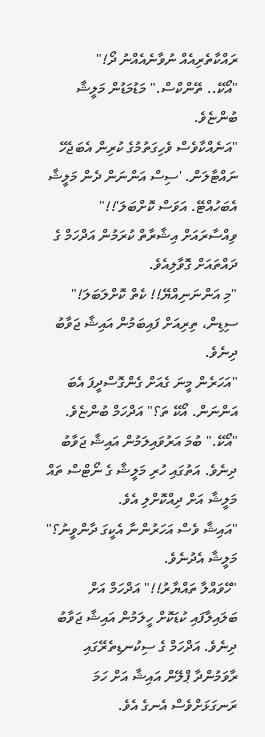ރައްކާތެރިއެއް ނުވާނެއެއްނު ދޯ!"
"އޯކޭ.. ތޭންކްސް." މަޑުމަޑުން މަލީޝާ ބުންޏެވެ.
"އަނެއްކާވެސް ވެހިގަތުމުގެ ކުރިން އެބަޖެހޭ ނައްޓާލަން. 'ސިސް އަންނަން ދެން މަލީޝާ އެބަހުއްޓޭ. އަވަސް ކޮށްބަލަ'!!" ވިއްސާރައަށް އިޝާރާތް ކުރަމުން އަދްހަމް ގެ ދައްތައަށް ގޮވާލިއެވެ.
"މި އަންނަނިއްޔޭ!! ކެތް ކޮށްލަބަލަ!" ސިޑިން، ތިރިއަށް ފައިބަމުން އައިޝާ ޖަވާބު ދިނެވެ.
"އަހަރެން މީނަ ގެއަށް ގެންގޮސްދީފަ އެބަ އަންނަން. އޯކޭ ތަ؟" އަދްހަމް ބުންޏެވެ.
"އޯކޭ." ބުމަ އަރުވައިލަމުން އައިޝާ ޖަވާބު ދިނެވެ. އަތުގައި ހުރި މަލީޝާ ގެ ނޯޓްސް ތައް މަލީޝާ އަށް ދިއްކޮށްލި އެވެ.
"އައިޝާ ވެސް އަހަރުންނާ އެކީގަ ދާންވީނު؟" މަލީޝާ އެދުނެވެ.
"ހޭވައްލާ ތައްޔާރު!!" އަދްހަމް އަށް ބަލައިލާފައި ކުޑަކޮށް ހީލަމުން އައިޝާ ޖަވާބު ދިނެވެ. އަދްހަމް ގެ ސިކުނޑިތެރޭގައި ރާވަމުންދާ ޕްލޭން އައިޝާ އަށް ހަމަ ރަނގަޅަށްވެސް އެނގެ އެވެ.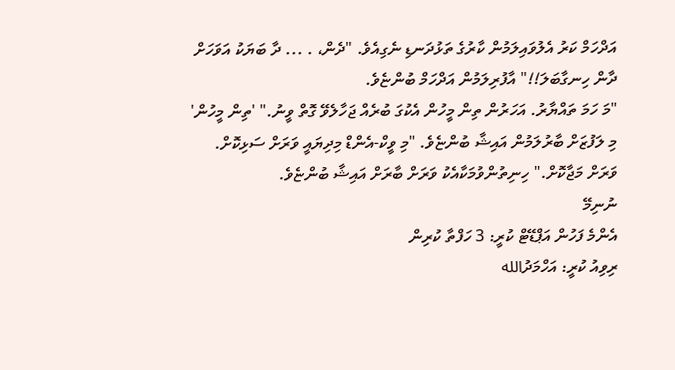އަދްހަމް ކަރު އެލުވައިލަމުން ކާރުގެ ތަޅުދަނޑި ނެގިއެވެ. "ދެން، . ... ދާ ބަޔަކު އަވަހަށް ދާން ހިނގާބަލަ!!" އާފުރިލަމުން އަދްހަމް ބުންޏެވެ.
"މަ ހަމަ ތައްޔާރު. އަހަރުން ތިން މީހުން އެކުގަ ބުރެއް ޖަހާލެވޭ ގޮތް ވީނު." 'ތިން މީހުން' މި ލަފުޒަށް ބާރުލަމުން އައިޝާ ބުންޏެވެ. "މި ވީކް-އެންޑް މިދިޔައީ ވަރަށް ސަޅިކޮށް. ވަރަށް މަޖާކޮށް." ހިނިތުންވުމަކާއެކު ވަރަށް ބާރަށް އައިޝާ ބުންޏެވެ.
ނުނިމޭ
އެންމެ ފަހުން އަޕްޑޭޓް ކުރީ: 3 ހަފްތާ ކުރިން
ރިވިއު ކުރީ: އަހްމަދުالله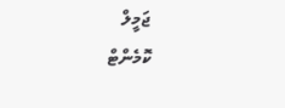ޖަމީލް
ކޮމެންޓް